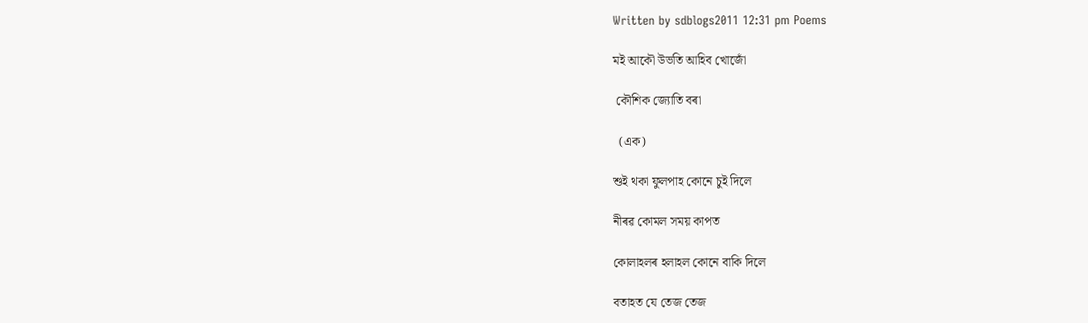Written by sdblogs2011 12:31 pm Poems

মই আকৌ উভতি আহিব খোজোঁ

 কৌশিক জ্যোতি বৰা

  (এক)

শুই থকা ফুলপাহ কোনে চুই দিলে

নীৰৱ কোমল সময় কাপত

কোলাহলৰ হলাহল কোনে বাকি দিলে

বতাহত যে তেজ তেজ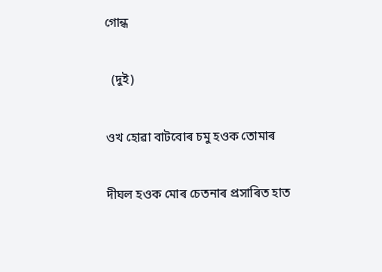গোন্ধ

  (দুই)

ওখ হোৱা বাটবোৰ চমু হওক তোমাৰ

দীঘল হওক মোৰ চেতনাৰ প্ৰসাৰিত হাত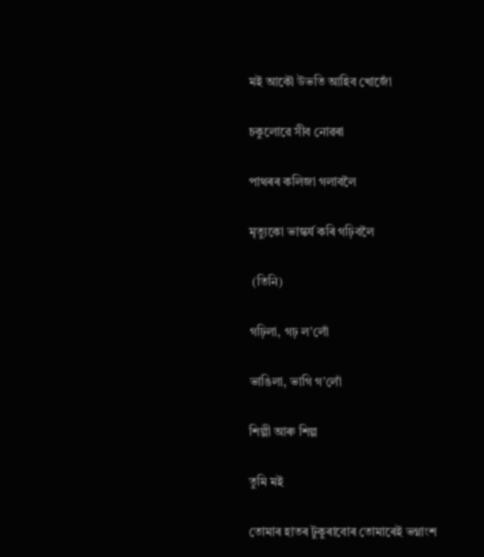মই আকৌ উভতি আহিব খোজোঁ

চকুলোৱে সীব নোৱৰা

পাথৰৰ কলিজা গলাবলৈ

মৃত্যুকো ভাস্কৰ্য কৰি গঢ়িবলৈ

 (তিনি)

গঢ়িলা, গঢ় ল’লোঁ

ভাঙিলা, ভাগি গ’লোঁ

শিল্পী আৰু শিল্প

তুমি মই

তোমাৰ হাতৰ টুকুৰাবোৰ তোমাৰেই ভগ্নাংশ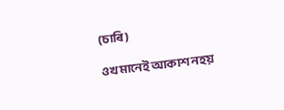(চাৰি)

ওখ মানেই আকাশ নহয়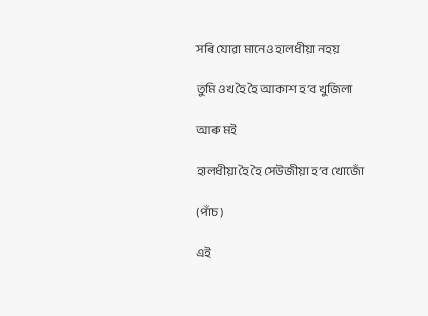সৰি যোৱা মানেও হালধীয়া নহয়

তুমি ওখ হৈ হৈ আকাশ হ’ব খুজিলা

আৰু মই

হালধীয়া হৈ হৈ সেউজীয়া হ’ব খোজোঁ

(পাঁচ)

এই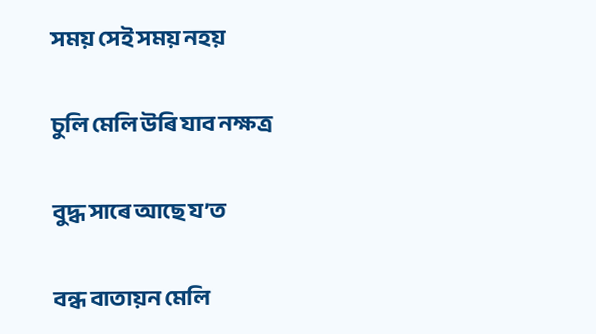সময় সেই সময় নহয়

চুলি মেলি উৰি যাব নক্ষত্ৰ

বুদ্ধ সাৰে আছে য’ত

বন্ধ বাতায়ন মেলি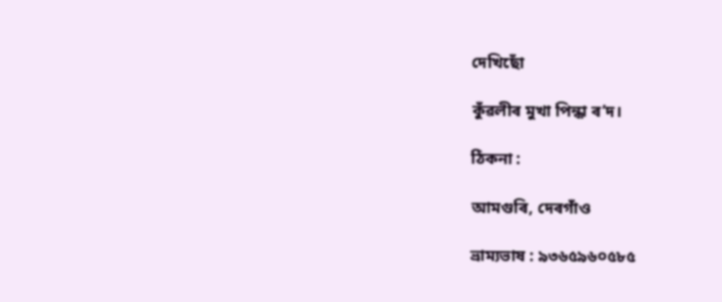দেখিছোঁ

কুঁৱলীৰ মুখা পিন্ধা ৰ’দ।

ঠিকনা :

আমগুৰি, দেৰগাঁও

ভ্ৰাম্যভাষ : ৯৩৬৫৯৬০৫৮৫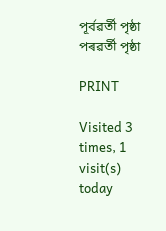পূৰ্বৱৰ্তী পৃষ্ঠা পৰৱৰ্তী পৃষ্ঠা

PRINT

Visited 3 times, 1 visit(s) today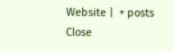Website |  + posts
Close